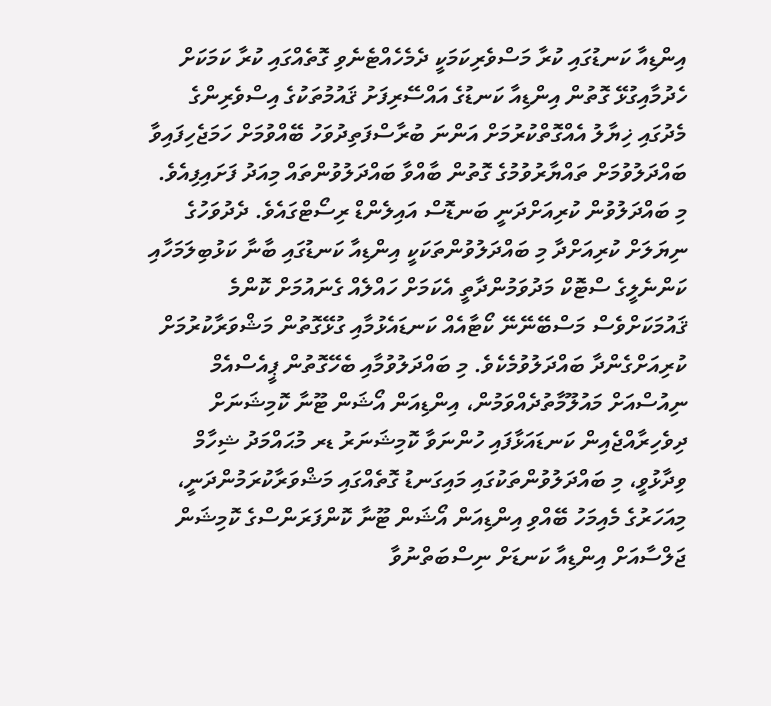އިންޑިއާ ކަނޑުގައި ކުރާ މަސްވެރިކަމަކީ ދެމެހެއްޓެނެވި ގޮތެއްގައި ކުރާ ކަމަކަށް ހެދުމާއިގުޅޭ ގޮތުން އިންޑިއާ ކަނޑުގެ އައްސޭރިފަށު ޤައުމުތަކުގެ އިސްވެރިންގެ މެދުގައި ޚިޔާލު އެއްގޮތްކުރުމަށް އަންނަ ބުރާސްފަތިދުވަހު ބޭއްވުމަށް ހަމަޖެހިފައިވާ ބައްދަލުވުމަށް ތައްޔާރުވުމުގެ ގޮތުން ބާއްވާ ބައްދަލުވުންތައް މިއަދު ފަށައިފިއެވެ.
މި ބައްދަލުވުން ކުރިއަށްދަނީ ބަނޑޮސް އައިލެންޑް ރިސޯޓްގައެވެ. ދެދުވަހުގެ ނިޔަލަށް ކުރިއަށްދާ މި ބައްދަލުވުންތަކަކީ އިންޑިއާ ކަނޑުގައި ބާނާ ކަޅުބިލަމަހާއި ކަންނެލީގެ ސްޓޮކް މަދުވަމުންދާތީ އެކަމަށް ހައްލެއް ގެނައުމަށް ކޮންމެ ޤައުމަކަށްވެސް މަސްބޭނޭނޭ ކޯޓާއެއް ކަނޑައެޅުމާއި ގުޅޭގޮތުން މަޝްވަރާކުރުމަށް ކުރިއަށްގެންދާ ބައްދަލުވުމެކެވެ. މި ބައްދަލުވުމާއި ބެހޭގޮތުން ޕީއެސްއެމް ނިއުސްއަށް މައުލޫމާތުދެއްވަމުން، އިންޑިއަން އޯޝަން ޓޫނާ ކޮމިޝަނަށް ދިވެހިރާއްޖެއިން ކަނޑައަޅާފައި ހުންނަވާ ކޮމިޝަނަރު ޑރ މުޙައްމަދު ޝިހާމް ވިދާޅުވީ، މި ބައްދަލުވުންތަކުގައި މައިގަނޑު ގޮތެއްގައި މަޝްވަރާކުރަމުންދަނީ، މިއަހަރުގެ މެއިމަހު ބޭއްވި އިންޑިއަން އޯޝަން ޓޫނާ ކޮންފަރަންސްގެ ކޮމިޝަން ޖަލްސާއަށް އިންޑިއާ ކަނޑަށް ނިސްބަތްނުވާ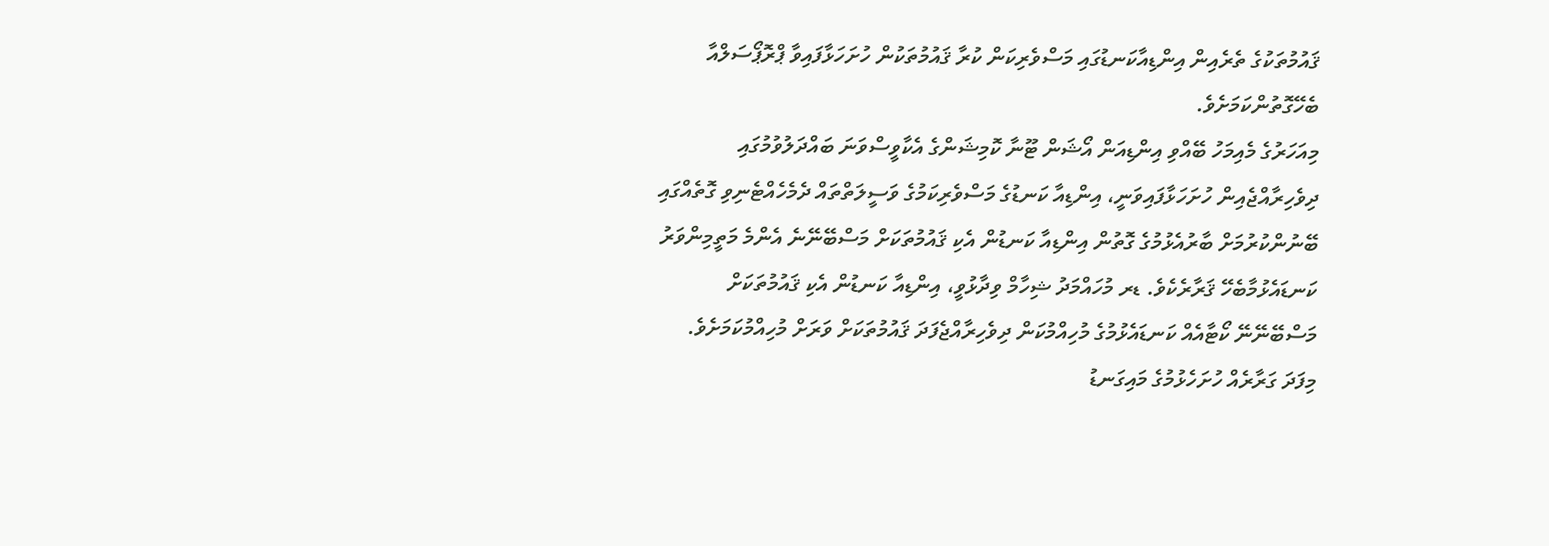ޤައުމުތަކުގެ ތެރެއިން އިންޑިއާކަނޑުގައި މަސްވެރިކަން ކުރާ ޤައުމުތަކުން ހުށަހަޅާފައިވާ ޕްރޮޕޯސަލްއާ ބެހޭގޮތުންކަމަށެވެ.
މިއަހަރުގެ މެއިމަހު ބޭއްވި އިންޑިއަން އޯޝަން ޓޫނާ ކޮމިޝަންގެ އެކާވީސްވަނަ ބައްދަލުވުމުގައި ދިވެހިރާއްޖެއިން ހުށަހަޅާފައިވަނީ، އިންޑިއާ ކަނޑުގެ މަސްވެރިކަމުގެ ވަސީލަތްތައް ދެމެހެއްޓެނިވި ގޮތެއްގައި ބޭނުންކުރުމަށް ބާރުއެޅުމުގެ ގޮތުން އިންޑިއާ ކަނޑުން އެކި ޤައުމުތަކަށް މަސްބޭނޭނެ އެންމެ މަތީމިންވަރު ކަނޑައެޅުމާބެހޭ ޤަރާރެކެވެ. ޑރ މުހައްމަދު ޝިހާމް ވިދާޅުވީ، އިންޑިއާ ކަނޑުން އެކި ޤައުމުތަކަށް މަސްބޭނޭނޭ ކޯޓާއެއް ކަނޑައެޅުމުގެ މުހިއްމުކަން ދިވެހިރާއްޖެފަދަ ޤައުމުތަކަށް ވަރަށް މުހިއްމުކަމަށެވެ. މިފަދަ ގަރާރެއް ހުށަހެޅުމުގެ މައިގަނޑު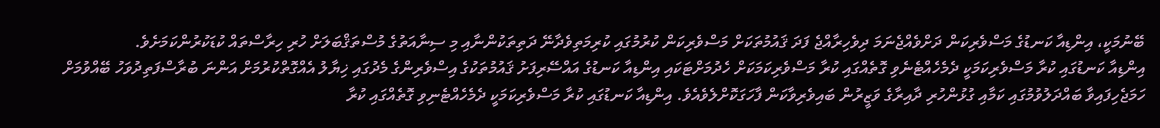ބޭނުމަކީ، އިންޑިއާ ކަނޑުގެ މަސްވެރިކަން ދަށްވެއްޖެނަމަ ދިވެހިރާއްޖެ ފަދަ ޤައުމުތަކަށް މަސްވެރިކަން ކުރުމުގައި ކުރިމަތިވެދާނޭ ދަތިތަކުންނާއި މި ސިނާއަތުގެ މުސްތަޤްބަލަށް ހުރި ހިރާސްތައް ކުޑަކުރުންކަމަށެވެ.
އިންޑިއާ ކަނޑުގައި ކުރާ މަސްވެރިކަމަކީ ދެމެހެއްޓެނެވި ގޮތެއްގައި ކުރާ މަސްވެރިކަމަކަށް ހެދުމަށްޓަކައި އިންޑިއާ ކަނޑުގެ އައްސޭރިފަށު ޤައުމުތަކުގެ އިސްވެރިންގެ މެދުގައި ޚިޔާލު އެއްގޮތްކުރުމަށް އަންނަ ބުރާސްފަތިދުވަހު ބޭއްވުމަށް ހަމަޖެހިފައިވާ ބައްދަލުވުމުގައި ކަމާއި ގުޅުންހުރި ދާއިރާގެ ވަޒީރުން ބައިވެރިވާކަން ފާހަގަކޮށްލެވެއެވެ. އިންޑިއާ ކަނޑުގައި ކުރާ މަސްވެރިކަމަކީ ދެމެހެއްޓެނިވި ގޮތެއްގައި ކުރާ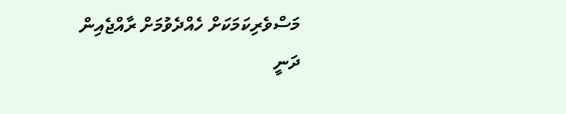މަސްވެރިކަމަކަށް ހެއްދެވުމަށް ރާއްޖެއިން ދަނީ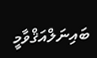ބައިނަލްއަޤްވާމީ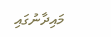މައިދާނުގައި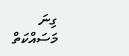ގިނަ މަސައްކަތް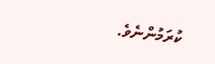ކުރަމުންނެވެ.